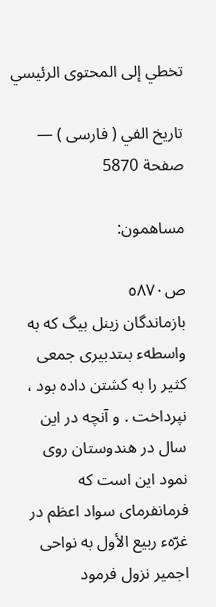تخطي إلى المحتوى الرئيسي

تاريخ الفي ( فارسى ) — صفحة 5870

مساهمون:

ص٥٨٧٠
بازماندگان زينل بيگ كه به واسطهء بىتدبيرى جمعى كثير را به كشتن داده بود ، نپرداخت . و آنچه در اين سال در هندوستان روى نمود اين است كه فرمانفرماى سواد اعظم در غرّهء ربيع الأول به نواحى اجمير نزول فرمود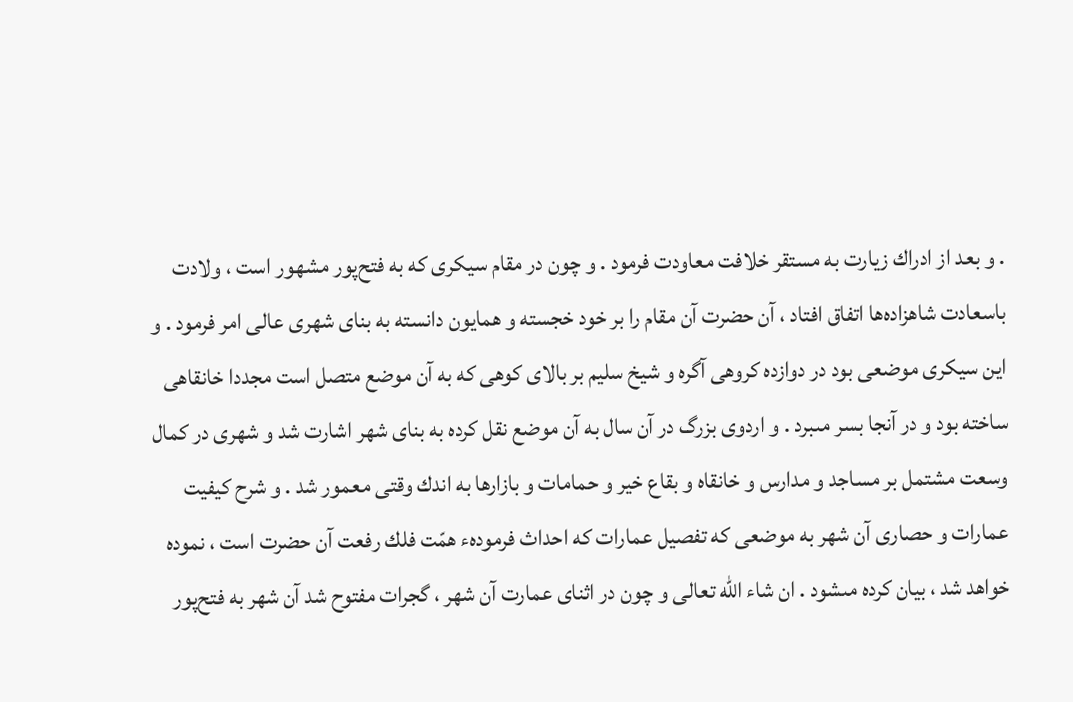. و بعد از ادراك زيارت به مستقر خلافت معاودت فرمود . و چون در مقام سيكرى كه به فتح‌پور مشهور است ، ولادت باسعادت شاهزاده‌ها اتفاق افتاد ، آن حضرت آن مقام را بر خود خجسته و همايون دانسته به بناى شهرى عالى امر فرمود . و اين سيكرى موضعى بود در دوازده كروهى آگره و شيخ سليم بر بالاى كوهى كه به آن موضع متصل است مجددا خانقاهى ساخته بود و در آنجا بسر مىبرد . و اردوى بزرگ در آن سال به آن موضع نقل كرده به بناى شهر اشارت شد و شهرى در كمال وسعت مشتمل بر مساجد و مدارس و خانقاه و بقاع خير و حمامات و بازارها به اندك وقتى معمور شد . و شرح كيفيت عمارات و حصارى آن شهر به موضعى كه تفصيل عمارات كه احداث فرمودهء همّت فلك رفعت آن حضرت است ، نموده خواهد شد ، بيان كرده مىشود . ان شاء اللّه تعالى و چون در اثناى عمارت آن شهر ، گجرات مفتوح شد آن شهر به فتح‌پور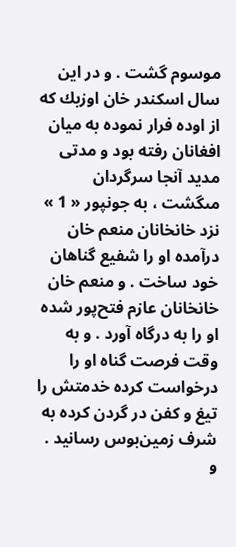موسوم گشت . و در اين سال اسكندر خان اوزبك كه از اوده فرار نموده به ميان افغانان رفته بود و مدتى مديد آنجا سرگردان مىگشت ، به جونپور « 1 » نزد خانخانان منعم خان درآمده او را شفيع گناهان خود ساخت . و منعم خان خانخانان عازم فتح‌پور شده او را به درگاه آورد . و به وقت فرصت گناه او را درخواست كرده خدمتش را تيغ و كفن در گردن كرده به شرف زمين‌بوس رسانيد . و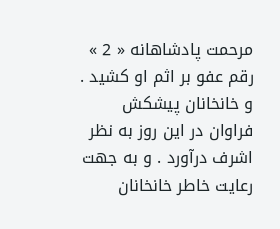مرحمت پادشاهانه « 2 » رقم عفو بر اثم او كشيد . و خانخانان پيشكش فراوان در اين روز به نظر اشرف درآورد . و به جهت رعايت خاطر خانخانان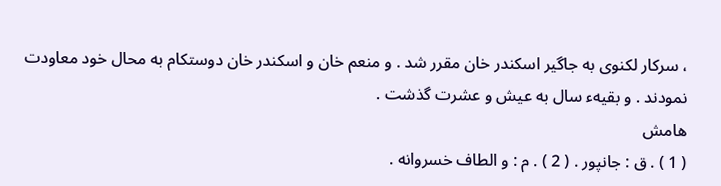، سركار لكنوى به جاگير اسكندر خان مقرر شد . و منعم خان و اسكندر خان دوستكام به محال خود معاودت نمودند . و بقيهء سال به عيش و عشرت گذشت .
هامش
( 1 ) . ق : جانپور . ( 2 ) . م : و الطاف خسروانه .